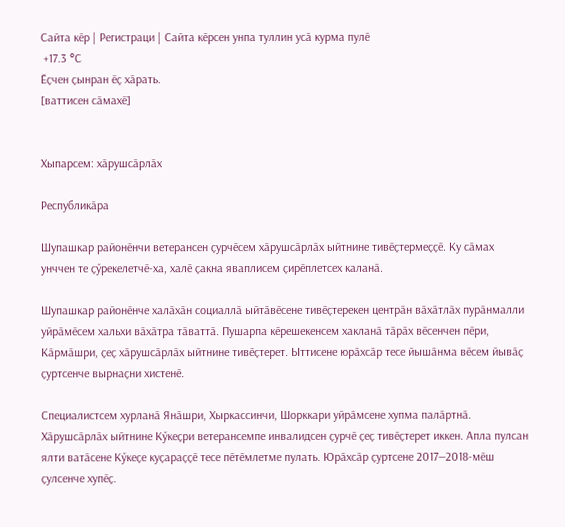Сайта кӗр | Регистраци | Сайта кӗрсен унпа туллин усӑ курма пулӗ
 +17.3 °C
Ӗҫчен ҫынран ӗҫ хӑрать.
[ваттисен сӑмахӗ]


Хыпарсем: хӑрушсӑрлӑх

Республикӑра

Шупашкар районӗнчи ветерансен ҫурчӗсем хӑрушсӑрлӑх ыйтнине тивӗҫтермеҫҫӗ. Ку сӑмах унччен те ҫӳрекелетчӗ-ха, халӗ ҫакна яваплисем ҫирӗплетсех каланӑ.

Шупашкар районӗнче халӑхӑн социаллӑ ыйтӑвӗсене тивӗҫтерекен центрӑн вӑхӑтлӑх пурӑнмалли уйрӑмӗсем хальхи вӑхӑтра тӑваттӑ. Пушарпа кӗрешекенсем хакланӑ тӑрӑх вӗсенчен пӗри, Кӑрмӑшри, ҫеҫ хӑрушсӑрлӑх ыйтнине тивӗҫтерет. Ыттисене юрӑхсӑр тесе йышӑнма вӗсем йывӑҫ ҫуртсенче вырнаҫни хистенӗ.

Специалистсем хурланӑ Янӑшри, Хыркассинчи, Шорккари уйрӑмсене хупма палӑртнӑ. Хӑрушсӑрлӑх ыйтнине Кӳкеҫри ветерансемпе инвалидсен ҫурчӗ ҫеҫ тивӗҫтерет иккен. Апла пулсан ялти ватӑсене Кӳкеҫе куҫараҫҫӗ тесе пӗтӗмлетме пулать. Юрӑхсӑр ҫуртсене 2017—2018-мӗш ҫулсенче хупӗҫ.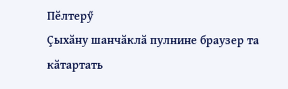Пӗлтерӳ
Ҫыхӑну шанчӑклӑ пулнине браузер та кӑтартать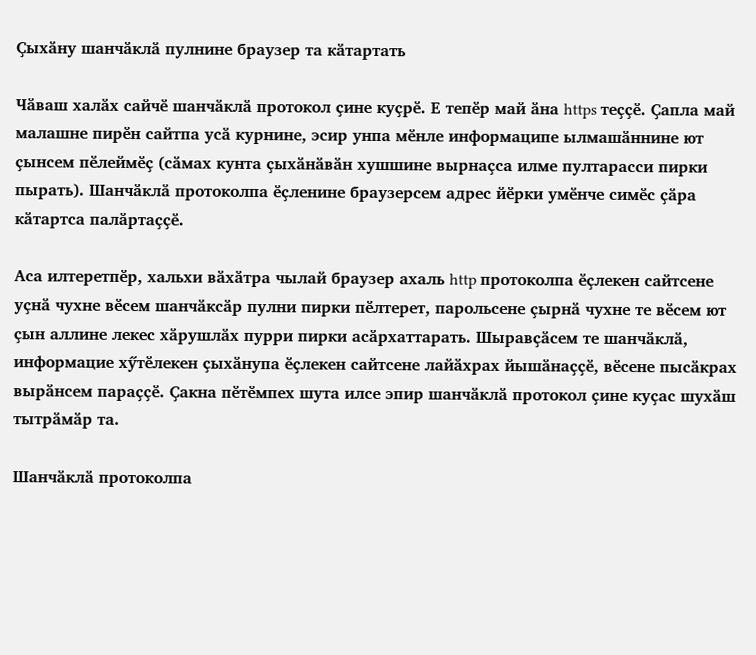Ҫыхӑну шанчӑклӑ пулнине браузер та кӑтартать

Чӑваш халӑх сайчӗ шанчӑклӑ протокол ҫине куҫрӗ. Е тепӗр май ӑна https теҫҫӗ. Ҫапла май малашне пирӗн сайтпа усӑ курнине, эсир унпа мӗнле информаципе ылмашӑннине ют ҫынсем пӗлеймӗҫ (сӑмах кунта ҫыхӑнӑвӑн хушшине вырнаҫса илме пултарасси пирки пырать). Шанчӑклӑ протоколпа ӗҫленине браузерсем адрес йӗрки умӗнче симӗс ҫӑра кӑтартса палӑртаҫҫӗ.

Аса илтеретпӗр, хальхи вӑхӑтра чылай браузер ахаль http протоколпа ӗҫлекен сайтсене уҫнӑ чухне вӗсем шанчӑксӑр пулни пирки пӗлтерет, парольсене ҫырнӑ чухне те вӗсем ют ҫын аллине лекес хӑрушлӑх пурри пирки асӑрхаттарать. Шыравҫӑсем те шанчӑклӑ, информацие хӳтӗлекен ҫыхӑнупа ӗҫлекен сайтсене лайӑхрах йышӑнаҫҫӗ, вӗсене пысӑкрах вырӑнсем параҫҫӗ. Ҫакна пӗтӗмпех шута илсе эпир шанчӑклӑ протокол ҫине куҫас шухӑш тытрӑмӑр та.

Шанчӑклӑ протоколпа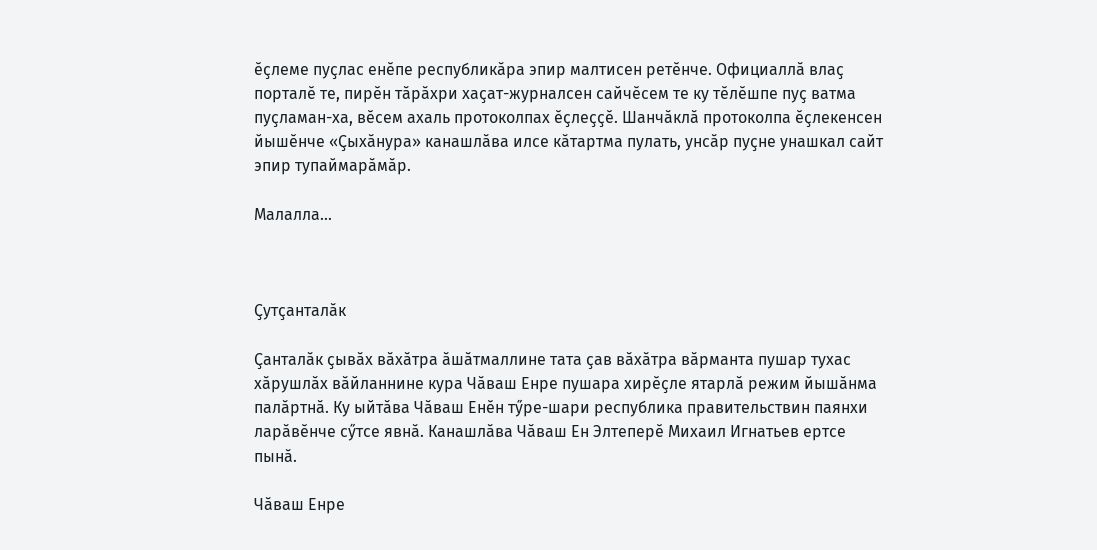ӗҫлеме пуҫлас енӗпе республикӑра эпир малтисен ретӗнче. Официаллӑ влаҫ порталӗ те, пирӗн тӑрӑхри хаҫат-журналсен сайчӗсем те ку тӗлӗшпе пуҫ ватма пуҫламан-ха, вӗсем ахаль протоколпах ӗҫлеҫҫӗ. Шанчӑклӑ протоколпа ӗҫлекенсен йышӗнче «Ҫыхӑнура» канашлӑва илсе кӑтартма пулать, унсӑр пуҫне унашкал сайт эпир тупаймарӑмӑр.

Малалла...



Ҫутҫанталӑк

Ҫанталӑк ҫывӑх вӑхӑтра ӑшӑтмаллине тата ҫав вӑхӑтра вӑрманта пушар тухас хӑрушлӑх вӑйланнине кура Чӑваш Енре пушара хирӗҫле ятарлӑ режим йышӑнма палӑртнӑ. Ку ыйтӑва Чӑваш Енӗн тӳре-шари республика правительствин паянхи ларӑвӗнче сӳтсе явнӑ. Канашлӑва Чӑваш Ен Элтеперӗ Михаил Игнатьев ертсе пынӑ.

Чӑваш Енре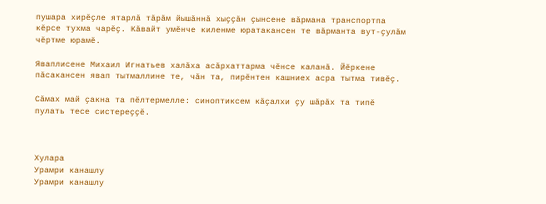пушара хирӗҫле ятарлӑ тӑрӑм йышӑннӑ хыҫҫӑн ҫынсене вӑрмана транспортпа кӗрсе тухма чарӗҫ. Кӑвайт умӗнче киленме юратакансен те вӑрманта вут-ҫулӑм чӗртме юрамӗ.

Яваплисене Михаил Игнатьев халӑха асӑрхаттарма чӗнсе каланӑ. Йӗркене пӑсакансен явап тытмаллине те, чӑн та, пирӗнтен кашниех асра тытма тивӗҫ.

Сӑмах май ҫакна та пӗлтермелле: синоптиксем кӑҫалхи ҫу шӑрӑх та типӗ пулать тесе систереҫҫӗ.



Хулара
Урамри канашлу
Урамри канашлу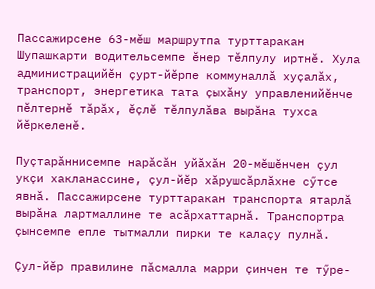Пассажирсене 63-мӗш маршрутпа турттаракан Шупашкарти водительсемпе ӗнер тӗлпулу иртнӗ. Хула администрацийӗн ҫурт-йӗрпе коммуналлӑ хуҫалӑх, транспорт, энергетика тата ҫыхӑну управленийӗнче пӗлтернӗ тӑрӑх, ӗҫлӗ тӗлпулӑва вырӑна тухса йӗркеленӗ.

Пуҫтарӑннисемпе нарӑсӑн уйӑхӑн 20-мӗшӗнчен ҫул укҫи хакланассине, ҫул-йӗр хӑрушсӑрлӑхне сӳтсе явнӑ. Пассажирсене турттаракан транспорта ятарлӑ вырӑна лартмаллине те асӑрхаттарнӑ. Транспортра ҫынсемпе епле тытмалли пирки те калаҫу пулнӑ.

Ҫул-йӗр правилине пӑсмалла марри ҫинчен те тӳре-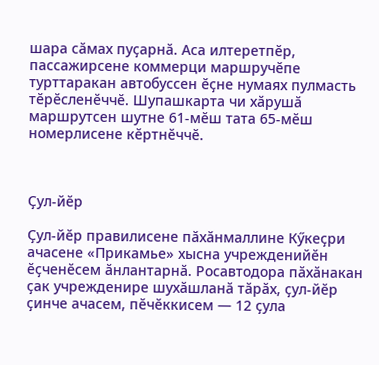шара сӑмах пуҫарнӑ. Аса илтеретпӗр, пассажирсене коммерци маршручӗпе турттаракан автобуссен ӗҫне нумаях пулмасть тӗрӗсленӗччӗ. Шупашкарта чи хӑрушӑ маршрутсен шутне 61-мӗш тата 65-мӗш номерлисене кӗртнӗччӗ.



Ҫул-йӗр

Ҫул-йӗр правилисене пӑхӑнмаллине Кӳкеҫри ачасене «Прикамье» хысна учрежденийӗн ӗҫченӗсем ӑнлантарнӑ. Росавтодора пӑхӑнакан ҫак учрежденире шухӑшланӑ тӑрӑх, ҫул-йӗр ҫинче ачасем, пӗчӗккисем — 12 ҫула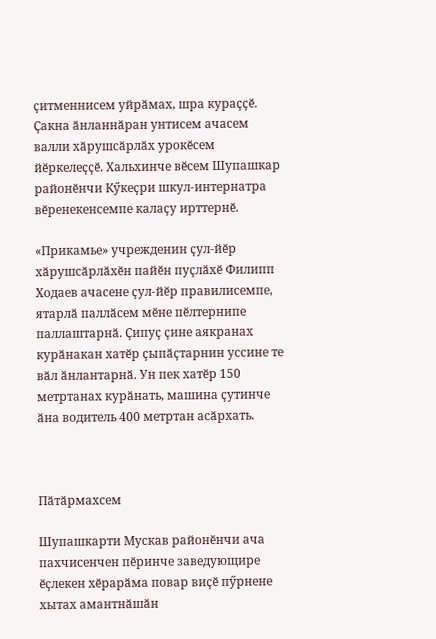ҫитменнисем уйрӑмах, шра кураҫҫӗ. Ҫакна ӑнланнӑран унтисем ачасем валли хӑрушсӑрлӑх урокӗсем йӗркелеҫҫӗ. Хальхинче вӗсем Шупашкар районӗнчи Кӳкеҫри шкул-интернатра вӗренекенсемпе калаҫу ирттернӗ.

«Прикамье» учрежденин ҫул-йӗр хӑрушсӑрлӑхӗн пайӗн пуҫлӑхӗ Филипп Ходаев ачасене ҫул-йӗр правилисемпе, ятарлӑ паллӑсем мӗне пӗлтернипе паллаштарнӑ. Ҫипуҫ ҫине аякранах курӑнакан хатӗр ҫыпӑҫтарнин уссине те вӑл ӑнлантарнӑ. Ун пек хатӗр 150 метртанах курӑнать, машина ҫутинче ӑна водитель 400 метртан асӑрхать.



Пӑтӑрмахсем

Шупашкарти Мускав районӗнчи ача пахчисенчен пӗринче заведующире ӗҫлекен хӗрарӑма повар виҫӗ пӳрнене хытах амантнӑшӑн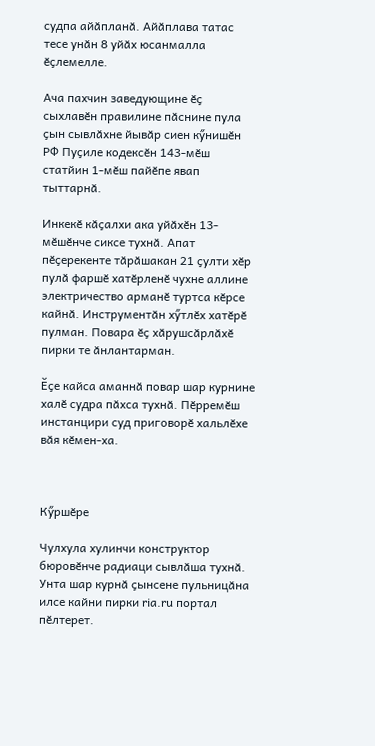судпа айӑпланӑ. Айӑплава татас тесе унӑн 8 уйӑх юсанмалла ӗҫлемелле.

Ача пахчин заведующине ӗҫ сыхлавӗн правилине пӑснине пула ҫын сывлӑхне йывӑр сиен кӳнишӗн РФ Пуҫиле кодексӗн 143-мӗш статйин 1-мӗш пайӗпе явап тыттарнӑ.

Инкекӗ кӑҫалхи ака уйӑхӗн 13-мӗшӗнче сиксе тухнӑ. Апат пӗҫерекенте тӑрӑшакан 21 ҫулти хӗр пулӑ фаршӗ хатӗрленӗ чухне аллине электричество арманӗ туртса кӗрсе кайнӑ. Инструментӑн хӳтлӗх хатӗрӗ пулман. Повара ӗҫ хӑрушсӑрлӑхӗ пирки те ӑнлантарман.

Ӗҫе кайса аманнӑ повар шар курнине халӗ судра пӑхса тухнӑ. Пӗрремӗш инстанцири суд приговорӗ хальлӗхе вӑя кӗмен-ха.



Кӳршӗре

Чулхула хулинчи конструктор бюровӗнче радиаци сывлӑша тухнӑ. Унта шар курнӑ ҫынсене пульницӑна илсе кайни пирки ria.ru портал пӗлтерет.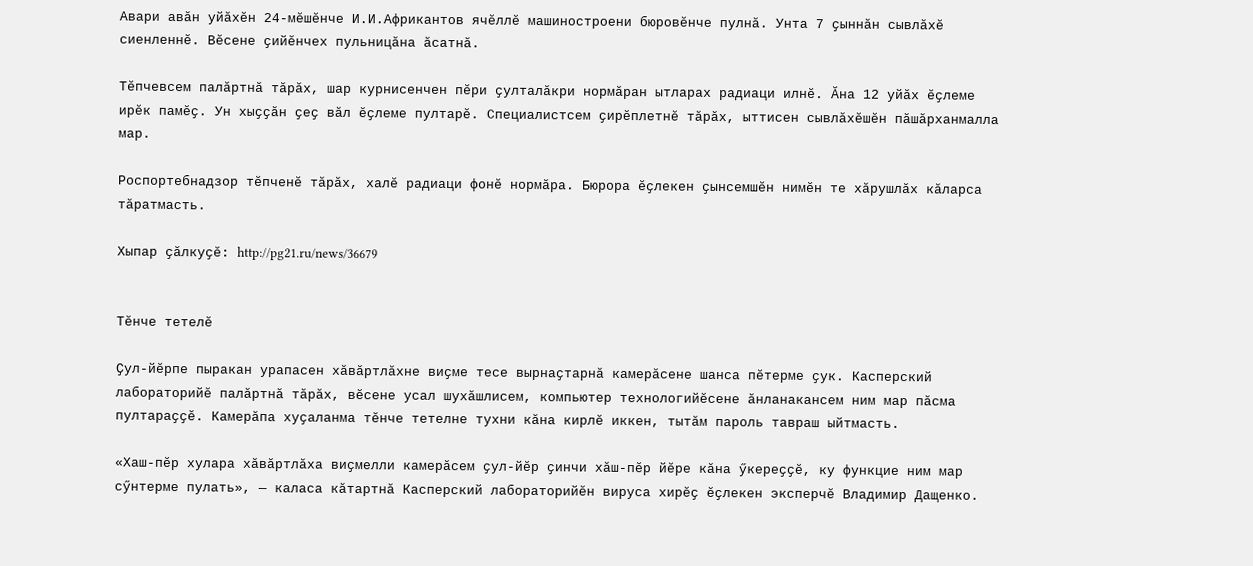Авари авӑн уйӑхӗн 24-мӗшӗнче И.И.Африкантов ячӗллӗ машиностроени бюровӗнче пулнӑ. Унта 7 ҫыннӑн сывлӑхӗ сиенленнӗ. Вӗсене ҫийӗнчех пульницӑна ӑсатнӑ.

Тӗпчевсем палӑртнӑ тӑрӑх, шар курнисенчен пӗри ҫулталӑкри нормӑран ытларах радиаци илнӗ. Ӑна 12 уйӑх ӗҫлеме ирӗк памӗҫ. Ун хыҫҫӑн ҫеҫ вӑл ӗҫлеме пултарӗ. Специалистсем ҫирӗплетнӗ тӑрӑх, ыттисен сывлӑхӗшӗн пӑшӑрханмалла мар.

Роспортебнадзор тӗпченӗ тӑрӑх, халӗ радиаци фонӗ нормӑра. Бюрора ӗҫлекен ҫынсемшӗн нимӗн те хӑрушлӑх кӑларса тӑратмасть.

Хыпар ҫӑлкуҫӗ: http://pg21.ru/news/36679


Тӗнче тетелӗ

Ҫул-йӗрпе пыракан урапасен хӑвӑртлӑхне виҫме тесе вырнаҫтарнӑ камерӑсене шанса пӗтерме ҫук. Касперский лабораторийӗ палӑртнӑ тӑрӑх, вӗсене усал шухӑшлисем, компьютер технологийӗсене ӑнланакансем ним мар пӑсма пултараҫҫӗ. Камерӑпа хуҫаланма тӗнче тетелне тухни кӑна кирлӗ иккен, тытӑм пароль тавраш ыйтмасть.

«Хаш-пӗр хулара хӑвӑртлӑха виҫмелли камерӑсем ҫул-йӗр ҫинчи хӑш-пӗр йӗре кӑна ӳкереҫҫӗ, ку функцие ним мар сӳнтерме пулать», — каласа кӑтартнӑ Касперский лабораторийӗн вируса хирӗҫ ӗҫлекен эксперчӗ Владимир Дащенко.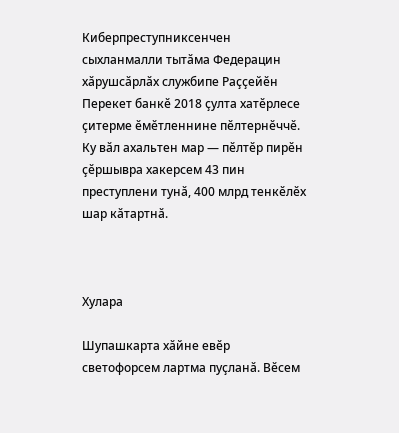Киберпреступниксенчен сыхланмалли тытӑма Федерацин хӑрушсӑрлӑх службипе Раҫҫейӗн Перекет банкӗ 2018 ҫулта хатӗрлесе ҫитерме ӗмӗтленнине пӗлтернӗччӗ. Ку вӑл ахальтен мар — пӗлтӗр пирӗн ҫӗршывра хакерсем 43 пин преступлени тунӑ, 400 млрд тенкӗлӗх шар кӑтартнӑ.



Хулара

Шупашкарта хӑйне евӗр светофорсем лартма пуҫланӑ. Вӗсем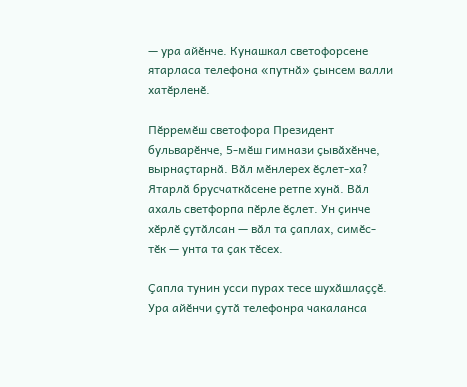— ура айӗнче. Кунашкал светофорсене ятарласа телефона «путнӑ» ҫынсем валли хатӗрленӗ.

Пӗрремӗш светофора Президент бульварӗнче, 5-мӗш гимнази ҫывӑхӗнче, вырнаҫтарнӑ. Вӑл мӗнлерех ӗҫлет-ха? Ятарлӑ брусчаткӑсене ретпе хунӑ. Вӑл ахаль светфорпа пӗрле ӗҫлет. Ун ҫинче хӗрлӗ ҫутӑлсан — вӑл та ҫаплах, симӗс-тӗк — унта та ҫак тӗсех.

Ҫапла тунин усси пурах тесе шухӑшлаҫҫӗ. Ура айӗнчи ҫутӑ телефонра чакаланса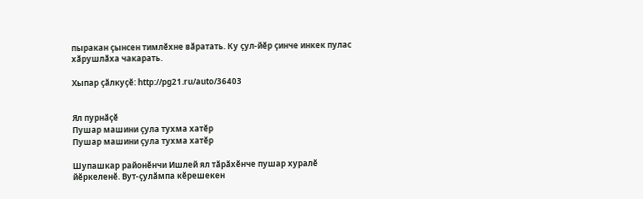пыракан ҫынсен тимлӗхне вӑратать. Ку ҫул-йӗр ҫинче инкек пулас хӑрушлӑха чакарать.

Хыпар ҫӑлкуҫӗ: http://pg21.ru/auto/36403


Ял пурнӑҫӗ
Пушар машини ҫула тухма хатӗр
Пушар машини ҫула тухма хатӗр

Шупашкар районӗнчи Ишлей ял тӑрӑхӗнче пушар хуралӗ йӗркеленӗ. Вут-ҫулӑмпа кӗрешекен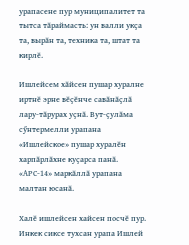урапасене пур муниципалитет та тытса тӑраймасть: ун валли укҫа та, вырӑн та, техника та, штат та кирлӗ.

Ишлейсем хӑйсен пушар хуралне иртнӗ эрне вӗҫӗнче савӑнӑҫлӑ лару-тӑрурах уҫнӑ. Вут-ҫулӑма сӳнтермелли урапана «Ишлейское» пушар хуралӗн харпӑрлӑхне куҫарса панӑ. «АРС-14» маркӑллӑ урапана малтан юсанӑ.

Халӗ ишлейсен хайсен посчӗ пур. Инкек сиксе тухсан урапа Ишлей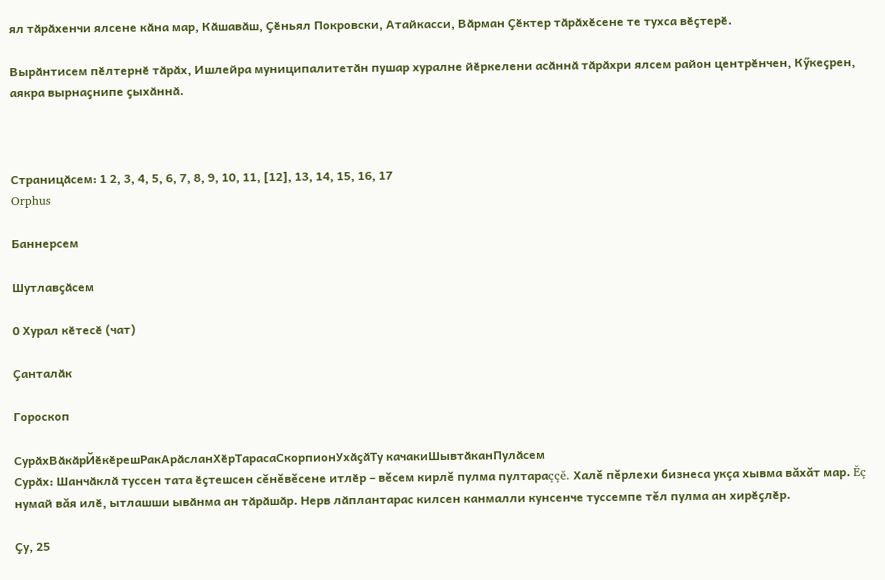ял тӑрӑхенчи ялсене кӑна мар, Кӑшавӑш, Ҫӗньял Покровски, Атайкасси, Вӑрман Ҫӗктер тӑрӑхӗсене те тухса вӗҫтерӗ.

Вырӑнтисем пӗлтернӗ тӑрӑх, Ишлейра муниципалитетӑн пушар хуралне йӗркелени асӑннӑ тӑрӑхри ялсем район центрӗнчен, Кӳкеҫрен, аякра вырнаҫнипе ҫыхӑннӑ.



Страницӑсем: 1 2, 3, 4, 5, 6, 7, 8, 9, 10, 11, [12], 13, 14, 15, 16, 17
Orphus

Баннерсем

Шутлавҫӑсем

0 Хурал кӗтесӗ (чат)

Ҫанталӑк

Гороскоп

СурӑхВӑкӑрЙӗкӗрешРакАрӑсланХӗрТарасаСкорпионУхӑҫӑТу качакиШывтӑканПулӑсем
Сурӑх: Шанчӑклӑ туссен тата ӗҫтешсен сĕнĕвĕсене итлӗр – вĕсем кирлĕ пулма пултараççĕ. Халĕ пĕрлехи бизнеса укçа хывма вăхăт мар. Ĕç нумай вăя илӗ, ытлашши ывӑнма ан тӑрӑшӑр. Нерв лӑплантарас килсен канмалли кунсенче туссемпе тĕл пулма ан хирӗҫлӗр.

Ҫу, 25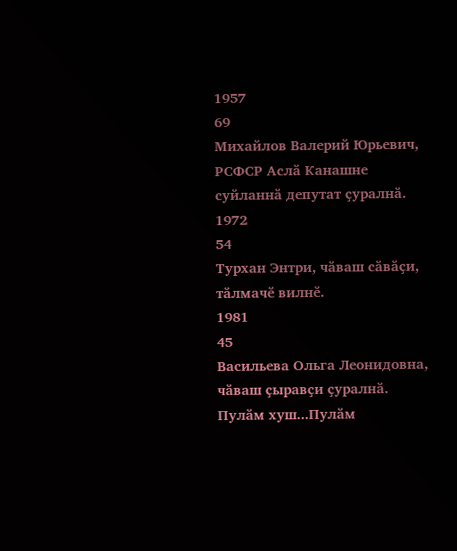1957
69
Михайлов Валерий Юрьевич, РСФСР Аслӑ Канашне суйланнӑ депутат ҫуралнӑ.
1972
54
Турхан Энтри, чӑваш сӑвӑҫи, тӑлмачӗ вилнӗ.
1981
45
Васильева Ольга Леонидовна, чӑваш ҫыравҫи ҫуралнӑ.
Пулӑм хуш...Пулӑм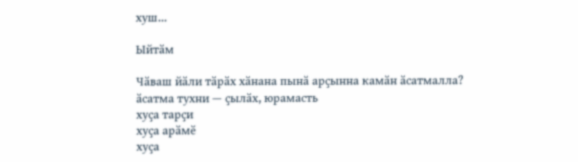хуш...

Ыйтӑм

Чӑваш йӑли тӑрӑх хӑнана пынӑ арҫынна камӑн ӑсатмалла?
ӑсатма тухни — ҫылӑх, юрамасть
хуҫа тарҫи
хуҫа арӑмӗ
хуҫа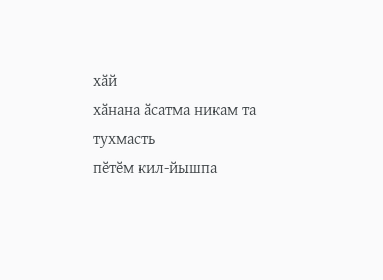хӑй
хӑнана ӑсатма никам та тухмасть
пӗтӗм кил-йышпа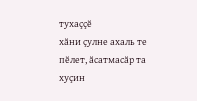тухаҫҫӗ
хӑни ҫулне ахаль те пӗлет, ӑсатмасӑр та
хуҫин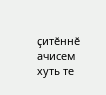ҫитӗннӗ ачисем
хуть те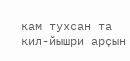кам тухсан та
кил-йышри арҫын